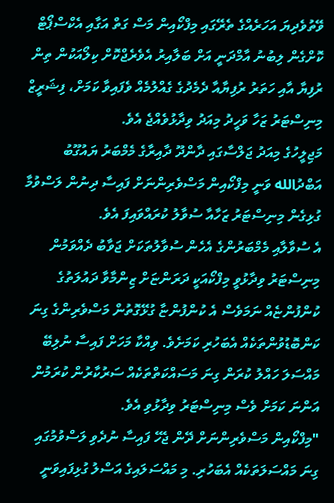ވޭތުވެދިޔަ އަހަރެއްގެ ތެރޭގައި މިފްކޯއިން މަސް ގަތް އަގާއި އެކްސްޕޯޓް ކޮށްގެން ލިބުނު އާމްދަނީ އަށް ބަލާއިރު އެވެރެޖްކޮށް ކިލޯއަކުން ތިން ރުފިޔާ އާއި ހަތަރު ރުފިޔާއާ ދެމެދުގެ ގެއްލުމެއް ވެފައިވާ ކަމަށް، ފިޝަރީޒް މިނިސްޓަރު ޒަހާ ވަހީދު މިއަދު ވިދާޅުވެއްޖެ އެވެ.
މަޖިލީހުގެ މިއަދު ޖަލްސާގައި ދާންދޫ ދާއިރާގެ މެމްބަރު ޔައުގޫބު އަބްދުالله ވަނީ މިފްކޯއިން މަސްވެރިންނަށް ފައިސާ ދިނުން ލަސްވުމާ ގުޅިގެން މިނިސްޓަރު ޒަހާއާ ސުވާލު ކުރައްވައިފަ އެވެ.
އެ ސުވާލާއި މެމްބަރުންގެ އެހެން ސުވާލުތަކަށް ޖަވާބު ދެއްވަމުން މިނިސްޓަރު ވިދާޅުވީ މިފްކޯއަކީ ދަރަންޏަށް ޒިންމާވާ ދައުލަތުގެ ކުންފުންޏެއް ނަމަވެސް އެ ކުންފުންޏާ ގުޅޭގޮތުން މަސްވެރިންގެ ގިނަ ކަންބޮޑުވުންތަކެއް އެބަހުރި ކަމަށެވެ. ވިއްކާ މަހަށް ފައިސާ ނުލިބޭ މައްސަލަ ހައްލު ކުރަން ގިނަ މަސައްކަތްތަކެއް ސަރުކާރުން ކުރަމުން އަންނަ ކަމަށް ވެސް މިނިސްޓަރު ވިދާޅުވި އެވެ.
"މިފްކޯއިން މަސްވެރިންނަށް ދޭން ޖެހޭ ފައިސާ ނުދެވި ލަސްވުމުގައި ގިނަ މައްސަލަތަކެއް އެބަހުރި. މި މައްސަލައިގެ އަސްލު ގުޅިފައިވަނީ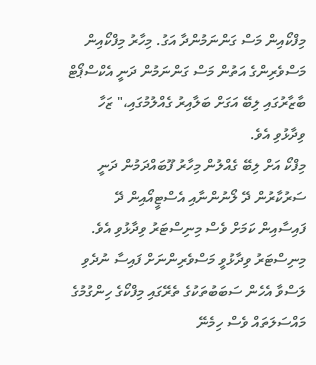މިފްކޯއިން މަސް ގަންނަމުންދާ އަގު. މިހާރު މިފްކޯއިން މަސްވެރިންގެ އަތުން މަސް ގަންނަމުން ދަނީ އެކްސްޕޯޓް ބާޒާރުގައި ލިބޭ އަގަށް ބަލާއިރު ގެއްލުމުގައި،" ޒަހާ ވިދާޅުވި އެވެ.
މިފްކޯ އަށް ލިބޭ ގެއްލުން މިހާރު ފޫބައްދަމުން ދަނީ ސަރުކާރުން ދޭ ލޯނުންނާއި އެސްޓީއޯއިން ދޭ ފައިސާއިން ކަމަށް ވެސް މިނިސްޓަރު ވިދާޅުވި އެވެ.
މިނިސްޓަރު ވިދާޅުވީ މަސްވެރިންނަށް ފައިސާ ނުދެވި ލަސްވާ އެހެން ސަބަބުތަކުގެ ތެރޭގައި މިފްކޯގެ ހިންގުމުގެ މައްސަލަތައް ވެސް ހިމެނޭ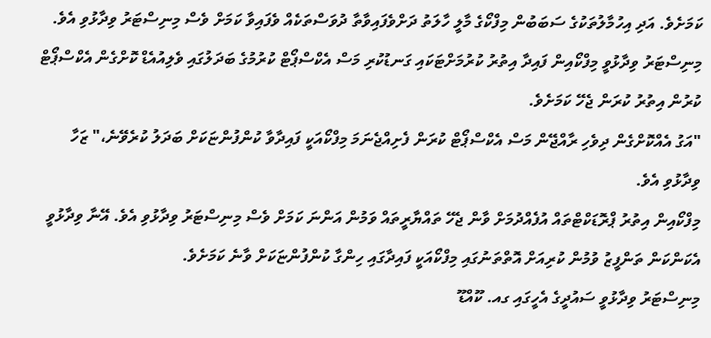ކަމަށެވެ. އަދި އިހުމާލުތަކުގެ ސަބަބުން މިފްކޯގެ މާލީ ހާލަތު ދަށްވެފައިވާތާ ދުވަސްތަކެއް ވެފައިވާ ކަމަށް ވެސް މިނިސްޓަރު ވިދާޅުވި އެވެ.
މިނިސްޓަރު ވިދާޅުވީ މިފްކޯއިން ފައިދާ އިތުރު ކުރުމަށްޓަކައި ގަނޑުކުރި މަސް އެކްސްޕޯޓް ކުރުމުގެ ބަދަލުގައި ވެލިއުއެޑް ކޮށްގެން އެކްސްޕޯޓް ކުރުން އިތުރު ކުރަން ޖެހޭ ކަމަށެވެ.
"އަގު އެއްކޮށްގެން ދިވެހި ރާއްޖޭން މަސް އެކްސްޕޯޓް ކުރަން ފެށިއްޖެނަމަ މިފްކޯއަކީ ފައިދާވާ ކުންފުންޏަކަށް ބަދަލު ކުރެވޭނެ،" ޒަހާ ވިދާޅުވި އެވެ.
މިފްކޯއިން އިތުރު ޕްރޮޑަކްޓްތައް އުފެއްދުމަށް ވާން ޖެހޭ ތައްޔާރީތައް ވަމުން އަންނަ ކަމަށް ވެސް މިނިސްޓަރު ވިދާޅުވި އެވެ. އޭނާ ވިދާޅުވީ އެކަންކަން ތަންފީޒު ވުމުން ކުރިއަށް އޮތްތަނުގައި މިފްކޯއަކީ ފައިދާގައި ހިންގާ ކުންފުންޏަކަށް ވާނެ ކަމަށެވެ.
މިނިސްޓަރު ވިދާޅުވީ ސައުދީގެ އެހީގައި ގއ. ކޫއްޑޫ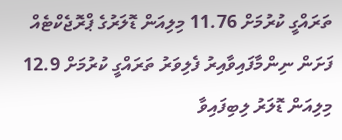ތަރައްގީ ކުރުމަށް 11.76 މިލިއަން ޑޮލަރުގެ ޕްރޮޖެކްޓެއް ފަށަން ނިންމާފައިވާއިރު ފެލިވަރު ތަރައްގީ ކުރުމަށް 12.9 މިލިއަން ޑޮލަރު ލިބިފައިވާ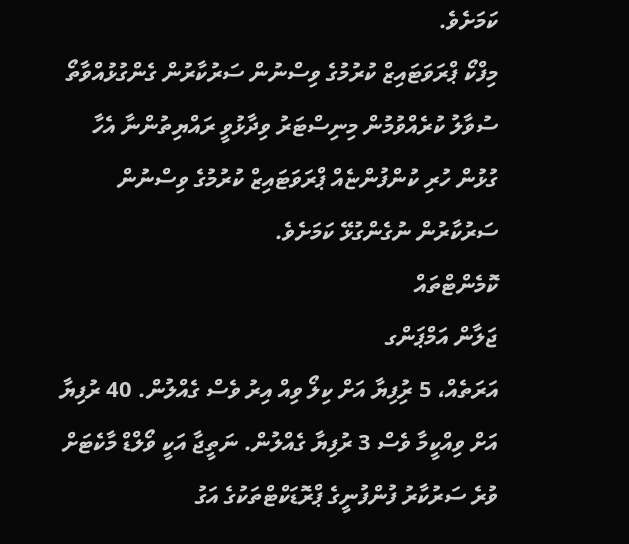ކަމަށެވެ.
މިފްކޯ ޕްރަވަޓައިޒް ކުރުމުގެ ވިސްނުން ސަރުކާރުން ގެންގުޅުއްވާތޯ ސުވާލު ކުރެއްވުމުން މިނިސްޓަރު ވިދާޅުވީ ރައްޔިތުންނާ އެހާ ގުޅުން ހުރި ކުންފުންޏެއް ޕްރަވަޓައިޒް ކުރުމުގެ ވިސްނުން ސަރުކާރުން ނުގެންގުޅޭ ކަމަށެވެ.
ކޮމެންޓްތައް
ޖަލާން އަމްޕަންގ
އަރަތެއް، 5 ރުިފިޔާ އަށް ކިލޯ ވިއް އިރު ވެސް ގެއްލުން. 40 ރުފިޔާ އަށް ވިއްކީމާ ވެސް 3 ރުފިޔާ ގެއްލުން. ނަތީޖާ އަކީ ވޯލްޑް މާކެޓަށް ވުރެ ސަރުކާރު ފުންފުނީގެ ޕްރޮޑަކްޓްތަކުގެ އަގު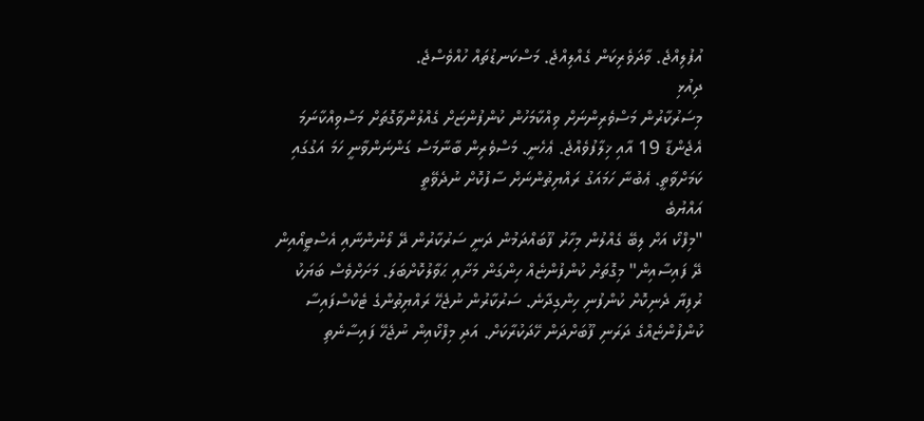އުފުލިއްޖެ. ވާދަވެރިކަން ގެއްލިއްޖެ. މަސްކަނޑުތައް ހުއްވެސްޖެ.
ދިއުޅި
މިސަރުކާރުން މަސްވެރިންނަށް ވިއްކާމަހުން ކުންފުންޏަށް ގެއްލުންވާގޮތަށް މަސްވިއްކާނަމަ އެޖެންޑާ 19 އާއި ޚިލާފުވެއްޖެ. ޢެހެނީ. މަސްވެރިން ބާނާމަސް ގަންނަންވާނީ ހަމަ އަގުގައި ކަމަށްވާތީ. ޢެބުނާ ހަމައަގު ރައްޔިތުންނަށް ސާފުކޮށް ނުދެވޭތީ
އައްޔުބެ
"މިފްކޯ އަށް ލިބޭ ގެއްލުން މިހާރު ފޫބައްދަމުން ދަނީ ސަރުކާރުން ދޭ ލޯނުންނާއި އެސްޓީއޯއިން ދޭ ފައިސާއިން" މިގޮތަށް ކުންފުންޏެއް ހިންގަން މަށާއި ޙަވާލުކޮށްބަލަ. މަށަށްވެސް ބަޔަކު ރުފިޔާ ދެނިކޮށް ކުންފުނި ހިންގިދާނެ. ސަރުކާރުން ނުޖެހޭ ރައްޔިތުންގެ ޓެކްސްފައިސާ ކުންފުންޏެއްގެ ދަރަނި ފޫބަށްދަން ހޭދަކުރާކަށް. އަދި މިފްކޯއިން ނުޖެހޭ ފައިސާނެތި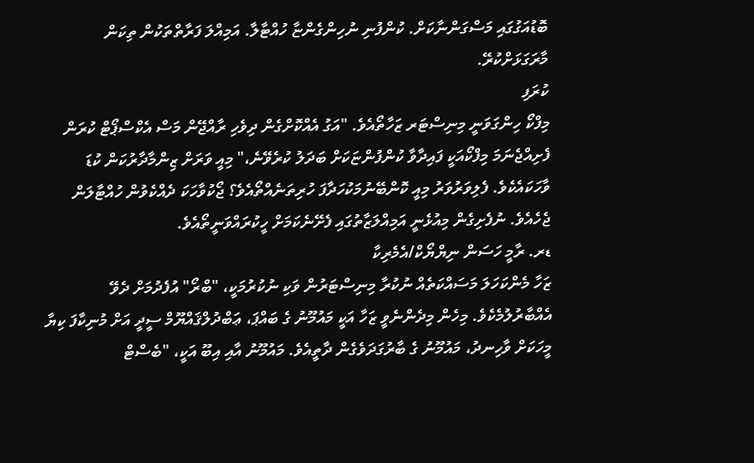ބޮޑުއަގުގައި މަސްގަންނާކަށް. ކުންފުނި ނުހިންގެންޏާ ހުއްޓާލާ. އަމިއްލަ ފަރާތްތަކުން ތިކަން މާރަގަޅަށްކުރޭ.
ކުރަފި
މިފްކޯ ހިންގަވަނީ މިނިސްޓަރ ޒަހާތޯއެވެ. "އަގު އެއްކޮށްގެން ދިވެހި ރާއްޖޭން މަސް އެކްސްޕޯޓް ކުރަން ފެށިއްޖެނަމަ މިފްކޯއަކީ ފައިދާވާ ކުންފުންޏަކަށް ބަދަލު ކުރެވޭނެ،" މިއީ ވަރަށް ޒިންމާދާރުކަން ކުޑަ ވާހަކައެކެވެ. ފެލިވަރުވަރު މިއީ ކޮންބޭނުމަކުހަދާފަ ހުރިތަނެއްތޯއެވެ؟ ޖޯކުވާހަކަ ދެއްކެވުން ހުއްޓާލަން ޖެހެއެވެ. ނުފެށިގެން މިއުޅެނީ އަމިއްލަޒާތުގައި ފެށޭނެކަމަށް ހީކުރައްވަނީތޯއެވެ.
ޑރ. ރާމީ ހަސަން ނިޔްޔޯކް/އެމެރިކާ
ޒަހާ މެންކަހަލަ މަސައްކަތެއް ނުކުރާ މިނިސްޓަރުން ވަކި ނުކުރުމަކީ، "ބްރޯ" އުފެދުމަށް ދެވޭ އެއްބާރުލުމެކެވެ. މިހެން މިދެންނެވީ ޒަހާ އަކީ މައުމޫނު ގެ ބައްޕަ، ޢަބްދުލްޤައްޔޫމް ސީދީ އަށް މުނިކާފަ ކިޔާ މީހަކަށް ވާހިނދު، މައުމޫނު ގެ ބާރުގަދަވެގެން ދާތީއެވެ. މައުމޫނު އާއި އިބޫ އަކީ، "ބެސްޓް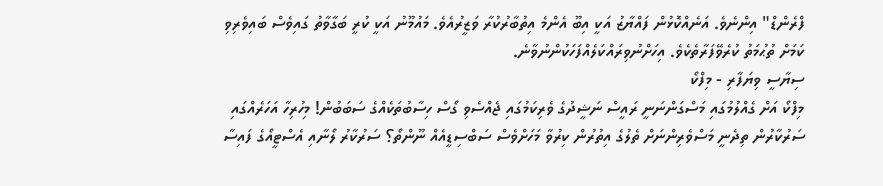ފްރެންޑް" އިންނެވެ. އަނެއްކޮޅުން ފައްޔާޒު އަކީ އިބޫ އެންމެ އިތުބާރުކުރާ ވަޒީރުއެވެ. މައުމޫނު އަކީ ކުރީ ބަގާވާތު ގައިވެސް ބައިވެރިވި ކަމަށް ތުޙުމަތު ކުރެވޭފަރާތެކެވެ. އިހަށްނުވިރައްކަލެއްފަހަކުންނުވާނެ.
ސިޔާސީ ވިޔަފާރި - މިފްކޯ
މިފްކޯ އަށް ގެއްލުމުގައި މަސްގަންނަނީ ރައީސް ނަޝީދުގެ ވެރިކަމުގައި ޖެއްސެވި ގޯސް ހިސާބުތަކެއްގެ ސަބަބުން! މިހުރިހާ އަހަރެއްގައި ސަރުކާރުން ތިދެނީ މަސްވެރިންނަށް ތެލުގެ އިތުރުން ކިރުވާ މަހަށްވެސް ސަބްސިޑީއެއް ނޫންތޯ؟ ސަރުކާރު ލޯނާއި އެސްޓީއޯގެ ފައިސާ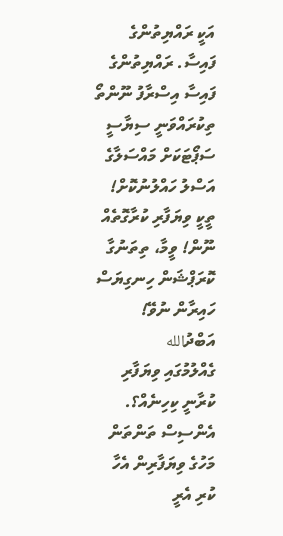އަކީ ރައްޔިތުންގެ ފައިސާ. ރައްޔިތުންގެ ފައިސާ އިސްރާފު ނޫންތޯ ތިކުރައްވަނީ ސިޔާސީ ސަޕޯޓަކަށް މައްސަލާގެ އަސްލު ހައްލުނުކޮށް! ތީކީ ވިޔަފާރި ކުރާގޮތެއް ނޫން! ވީމާ، ތިތަނުގާ ކޮރަޕްޝަން ހިނގިޔަސް ހައިރާން ނުވޭ!
އަބްދުالله
ގެއްލުމުގައި ވިޔަފާރި ކުރާނީ ކިހިނެއް؟. އެންސިސް ތަންތަން މަހުގެ ވިޔަފާރިން އެހާ ކުރި އެރީ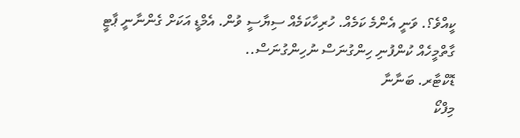ކީއްވެ؟. ވަނީ އެންމެ ކަމެއް. ހުރިހާކަމެއް ސިޔާސީ ވުން. އެމްޑީ އަކަށް ގެންނާނީ ޕާޓީ ގާތްމީހެއް ކުންފުނި ހިންގުނަސް ނުހިންގުނަސް..
ޑޮކްޓާރ. ބަނާނާ
މިފްކޯ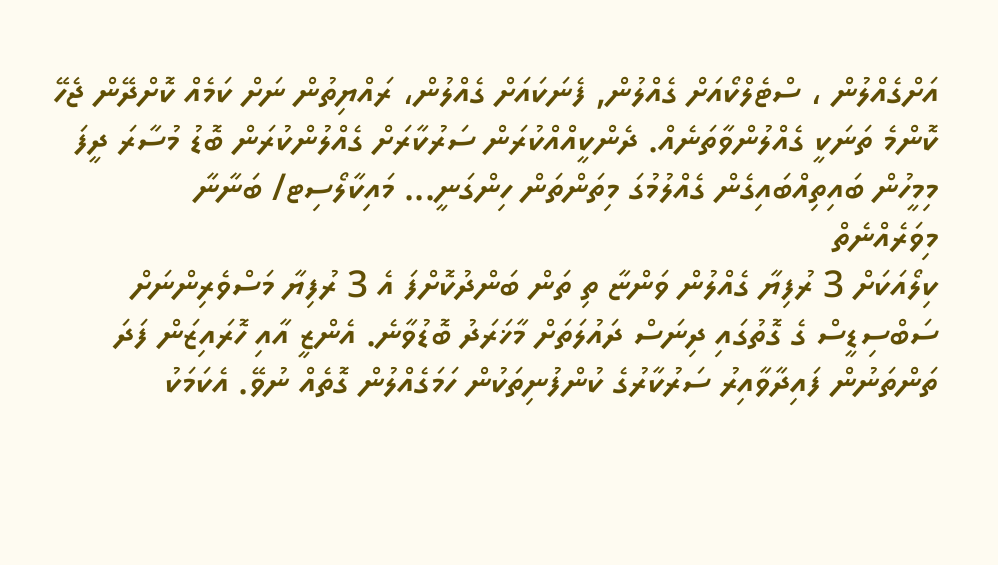އަށްގެއްލުން ، ސްޓެލްކޯއަށް ގެއްލުން, ފެނަކައަށް ގެއްލުން، ރައްޔިތުން ނަށް ކަމެއް ކޮށްދޭން ޖެހޭ ކޮންމެ ތަނަކީ ގެއްލުންވާތަނެއް. ދެންކީއްއްކުރަން ސަރުކާރަށް ގެއްލުންކުރަން ބޮޑު މުސާރަ ދީފަ މިމީހުން ބައިތިއްބައިގެން ގެއްލުމުގަ މިތަންތަން ހިންގަނީ... މައިކާލޯސިޓ/ ބަނާނާ
މިވަރެއްނެތް
ކިލޯއަކަށް 3 ރުފިޔާ ގެއްލުން ވަންޏާ ތި ތަން ބަންދުކޮށްފަ އެ 3 ރުފިޔާ މަސްވެރިންނަށް ސަބްސިޑީސް ގެ ގޮތުގައި ދިނަސް ދައުލަތަށް މާޚަރަދު ބޮޑުވާނެ. އެންޒީ އާއި ހޮރައިޒަން ފަދަ ތަންތަނުން ފައިދާވާއިރު ސަރުކާރުގެ ކުންފުނިތަކުން ހަމަގެއްލުން ގޮތެއް ނުވޭ. އެކަމަކު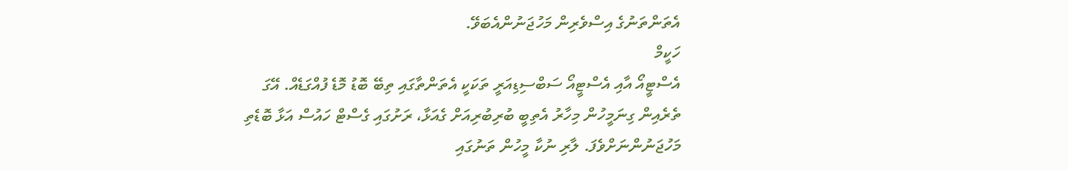އެތަންތަނުގެ އިސްވެރިން މަހުޖަނުންއެބަވޭ.
ހަކީމް
އެސްޓީއޯ އާއި އެސްޓީއޯ ސަބްސިޑިއަރީ ތަކަކީ އެތަންތާގައި ތިބޭ ބޮޑު މޮޑެ ފުއްގަޑެއް. އޭގަ ތެރެއިން ގިނަމީހުން މިހާރު އެތިބީ ބުރިބުރިއަށް ގެއަޅާ، ރަށުގައި ގެސްޓް ހައުސް އަޅާ ބޮޑެތި މަހުޖަނުންނަށްވެފަ. ލާރި ނުކާ މީހުން ތަނުގައި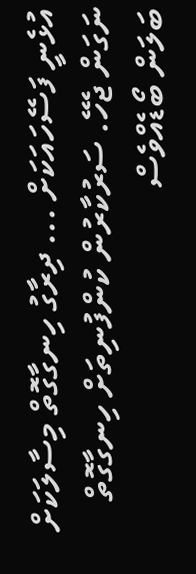އުޅެނީ ފަސޭހައަކަށް ... ދިރާގު ހިނގާގޮތް މިސާލަކަށް ނަގަން ޖެހޭ. ސަރުކާރުން ކުންފުނިތަށް ހިނގާގޮތް ބަލަން ބޯޑެއްވެސް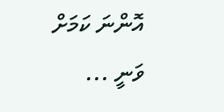އޮންނަ ކަމަށް ވަނީ ...